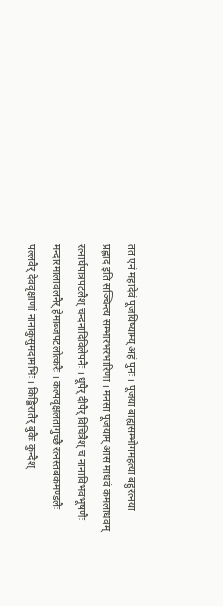तत एनं महादेवं पूजयिष्याम्य् अहं पुनः । पूजया बाह्यसम्भोगमहत्या बहुरत्नया
प्रह्लाद इति सञ्चिन्त्य सम्भारभरभारिणा । मनसा पूजयाम् आस माधवं कमलाधवम्
रत्नार्घपात्रपटलैश् चन्दनादिविलेपनैः । धूपैर् दीपैर् विचित्रैश् च नानाविभवभूषणैः
मन्दारमालावलनैर् हेमाब्जपटलोत्करैः । कल्पवृक्षलतागुच्छै रत्नस्तबकमण्डलैः
पल्लवैर् देववृक्षाणां नानाकुसुमदामभिः । किङ्किरातैर् बुकैः कुन्दैश्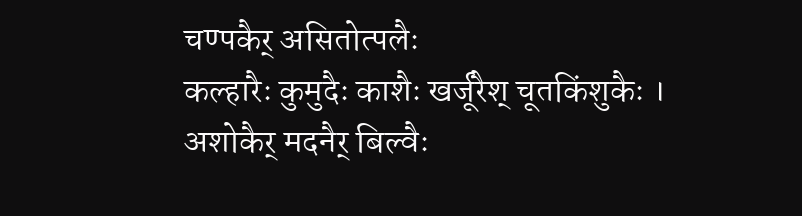चण्पकैर् असितोत्पलैः
कल्हारैः कुमुदैः काशैः खर्जूरैश् चूतकिंशुकैः । अशोकैर् मदनैर् बिल्वैः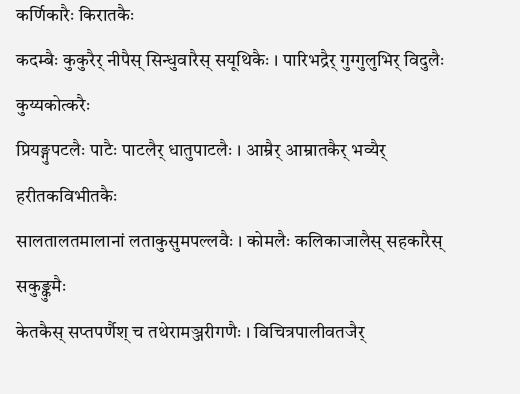कर्णिकारैः किरातकैः
कदम्बैः कुकुरैर् नीपैस् सिन्धुवारैस् सयूथिकैः । पारिभद्रैर् गुग्गुलुभिर् विदुलैः कुय्यकोत्करैः
प्रियङ्गुपटलैः पाटैः पाटलैर् धातुपाटलैः । आम्रैर् आम्रातकैर् भव्यैर् हरीतकविभीतकैः
सालतालतमालानां लताकुसुमपल्लवैः । कोमलैः कलिकाजालैस् सहकारैस् सकुङ्कुमैः
केतकैस् सप्तपर्णैश् च तथेरामञ्जरीगणैः । विचित्रपालीवतजैर्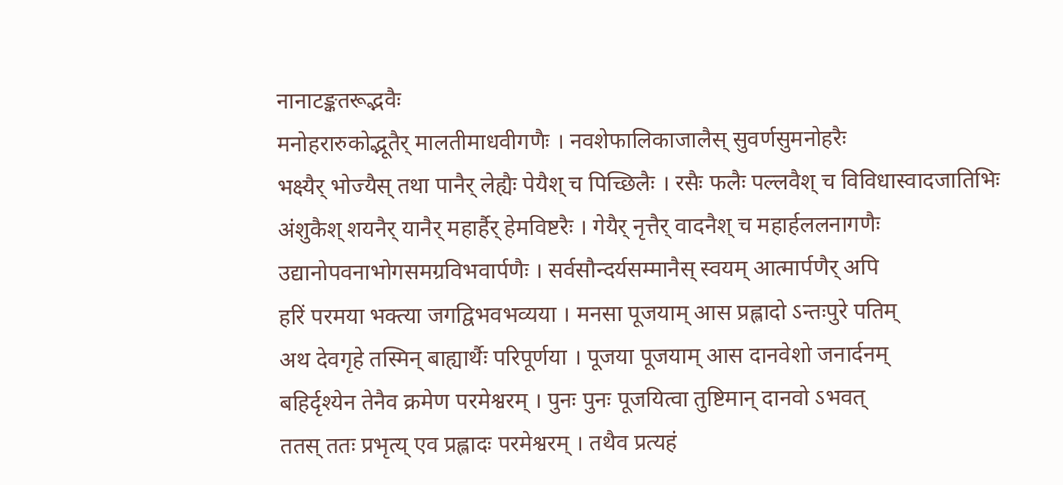नानाटङ्कतरूद्भवैः
मनोहरारुकोद्भूतैर् मालतीमाधवीगणैः । नवशेफालिकाजालैस् सुवर्णसुमनोहरैः
भक्ष्यैर् भोज्यैस् तथा पानैर् लेह्यैः पेयैश् च पिच्छिलैः । रसैः फलैः पल्लवैश् च विविधास्वादजातिभिः
अंशुकैश् शयनैर् यानैर् महार्हैर् हेमविष्टरैः । गेयैर् नृत्तैर् वादनैश् च महार्हललनागणैः
उद्यानोपवनाभोगसमग्रविभवार्पणैः । सर्वसौन्दर्यसम्मानैस् स्वयम् आत्मार्पणैर् अपि
हरिं परमया भक्त्या जगद्विभवभव्यया । मनसा पूजयाम् आस प्रह्लादो ऽन्तःपुरे पतिम्
अथ देवगृहे तस्मिन् बाह्यार्थैः परिपूर्णया । पूजया पूजयाम् आस दानवेशो जनार्दनम्
बहिर्दृश्येन तेनैव क्रमेण परमेश्वरम् । पुनः पुनः पूजयित्वा तुष्टिमान् दानवो ऽभवत्
ततस् ततः प्रभृत्य् एव प्रह्लादः परमेश्वरम् । तथैव प्रत्यहं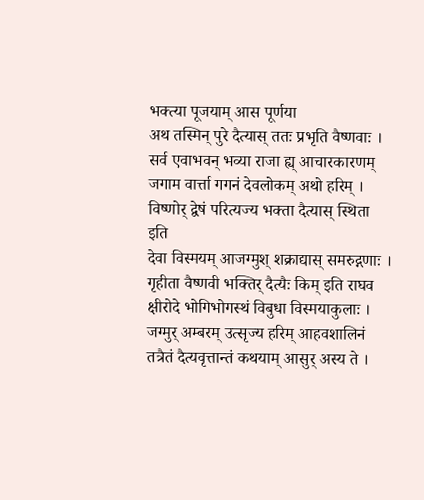भक्त्या पूजयाम् आस पूर्णया
अथ तस्मिन् पुरे दैत्यास् ततः प्रभृति वैष्णवाः । सर्व एवाभवन् भव्या राजा ह्य् आचारकारणम्
जगाम वार्त्ता गगनं देवलोकम् अथो हरिम् । विष्णोर् द्वेषं परित्यज्य भक्ता दैत्यास् स्थिता इति
देवा विस्मयम् आजग्मुश् शक्राद्यास् समरुद्गणाः । गृहीता वैष्णवी भक्तिर् दैत्यैः किम् इति राघव
क्षीरोदे भोगिभोगस्थं विबुधा विस्मयाकुलाः । जग्मुर् अम्बरम् उत्सृज्य हरिम् आहवशालिनं
तत्रैतं दैत्यवृत्तान्तं कथयाम् आसुर् अस्य ते ।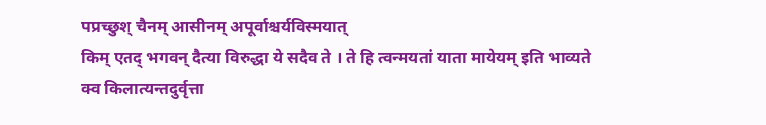पप्रच्छुश् चैनम् आसीनम् अपूर्वाश्चर्यविस्मयात्
किम् एतद् भगवन् दैत्या विरुद्धा ये सदैव ते । ते हि त्वन्मयतां याता मायेयम् इति भाव्यते
क्व किलात्यन्तदुर्वृत्ता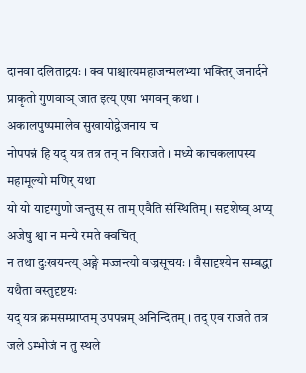दानवा दलिताद्रयः । क्व पाश्चात्यमहाजन्मलभ्या भक्तिर् जनार्दने
प्राकृतो गुणवाञ् जात इत्य् एषा भगवन् कथा । अकालपुष्पमालेव सुखायोद्वेजनाय च
नोपपन्नं हि यद् यत्र तत्र तन् न विराजते । मध्ये काचकलापस्य महामूल्यो मणिर् यथा
यो यो यादृग्गुणो जन्तुस् स ताम् एवैति संस्थितिम् । सदृशेष्व् अप्य् अजेषु श्वा न मन्ये रमते क्वचित्
न तथा दुःखयन्त्य् अङ्गे मज्जन्त्यो वज्रसूचयः । वैसादृश्येन सम्बद्धा यथैता वस्तुदृष्टयः
यद् यत्र क्रमसम्प्राप्तम् उपपन्नम् अनिन्दितम् । तद् एव राजते तत्र जले ऽम्भोजं न तु स्थले